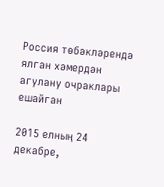Россия төбәкләрендә ялган хәмердән агулану очраклары ешайган

2015 елның 24 декабре,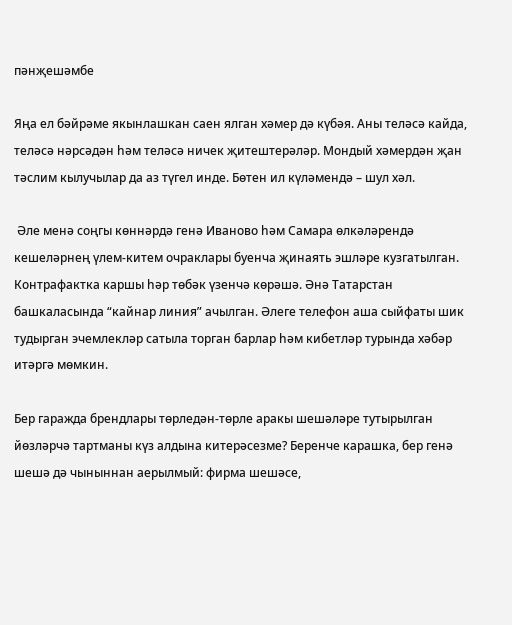пәнҗешәмбе

Яңа ел бәйрәме якынлашкан саен ялган хәмер дә күбәя. Аны теләсә кайда, теләсә нәрсәдән һәм теләсә ничек җитештерәләр. Мондый хәмердән җан тәслим кылучылар да аз түгел инде. Бөтен ил күләмендә – шул хәл.

 Әле менә соңгы көннәрдә генә Иваново һәм Самара өлкәләрендә кешеләрнең үлем-китем очраклары буенча җинаять эшләре кузгатылган. Контрафактка каршы һәр төбәк үзенчә көрәшә. Әнә Татарстан башкаласында “кайнар линия” ачылган. Әлеге телефон аша сыйфаты шик тудырган эчемлекләр сатыла торган барлар һәм кибетләр турында хәбәр итәргә мөмкин.

Бер гаражда брендлары төрледән-төрле аракы шешәләре тутырылган йөзләрчә тартманы күз алдына китерәсезме? Беренче карашка, бер генә шешә дә чыныннан аерылмый: фирма шешәсе,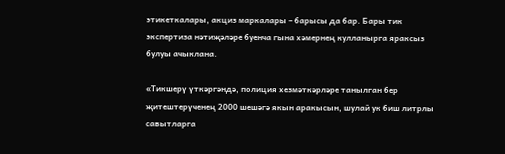этикеткалары, акциз маркалары – барысы да бар. Бары тик экспертиза нәтиҗәләре буенча гына хәмернең кулланырга яраксыз булуы ачыклана.

«Тикшерү үткәргәндә, полиция хезмәткәрләре танылган бер җитештерүченең 2000 шешәгә якын аракысын, шулай ук биш литрлы савытларга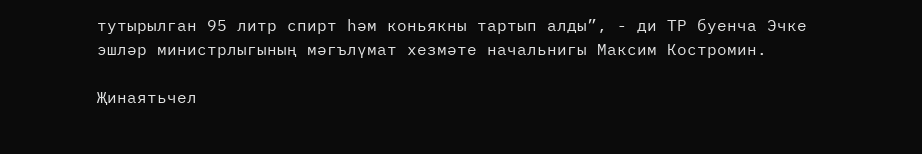тутырылган 95 литр спирт һәм коньякны тартып алды”, - ди ТР буенча Эчке эшләр министрлыгының мәгълүмат хезмәте начальнигы Максим Костромин.

Җинаятьчел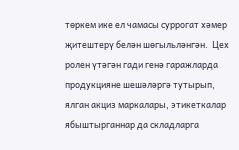төркем ике ел чамасы суррогат хәмер җитештерү белән шөгыльләнгән.  Цех ролен үтәгән гади генә гаражларда продукцияне шешәләргә тутырып, ялган акциз маркалары, этикеткалар ябыштырганнар да складларга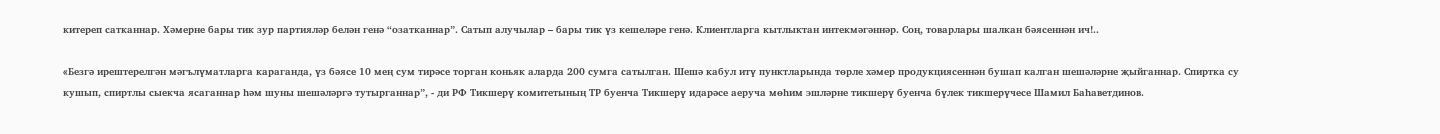китереп сатканнар. Хәмерне бары тик зур партияләр белән генә “озатканнар”. Сатып алучылар – бары тик үз кешеләре генә. Клиентларга кытлыктан интекмәгәннәр. Соң, товарлары шалкан бәясеннән ич!..

«Безгә ирештерелгән мәгълүматларга караганда, үз бәясе 10 мең сум тирәсе торган коньяк аларда 200 сумга сатылган. Шешә кабул итү пунктларында төрле хәмер продукциясеннән бушап калган шешәләрне җыйганнар. Спиртка су кушып, спиртлы сыекча ясаганнар һәм шуны шешәләргә тутырганнар”, - ди РФ Тикшерү комитетының ТР буенча Тикшерү идарәсе аеруча мөһим эшләрне тикшерү буенча бүлек тикшерүчесе Шамил Баһаветдинов.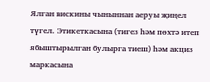Ялган вискины чыныннан аеруы җиңел түгел. Этикеткасына (тигез һәм пөхтә итеп ябыштырылган булырга тиеш) һәм акциз маркасына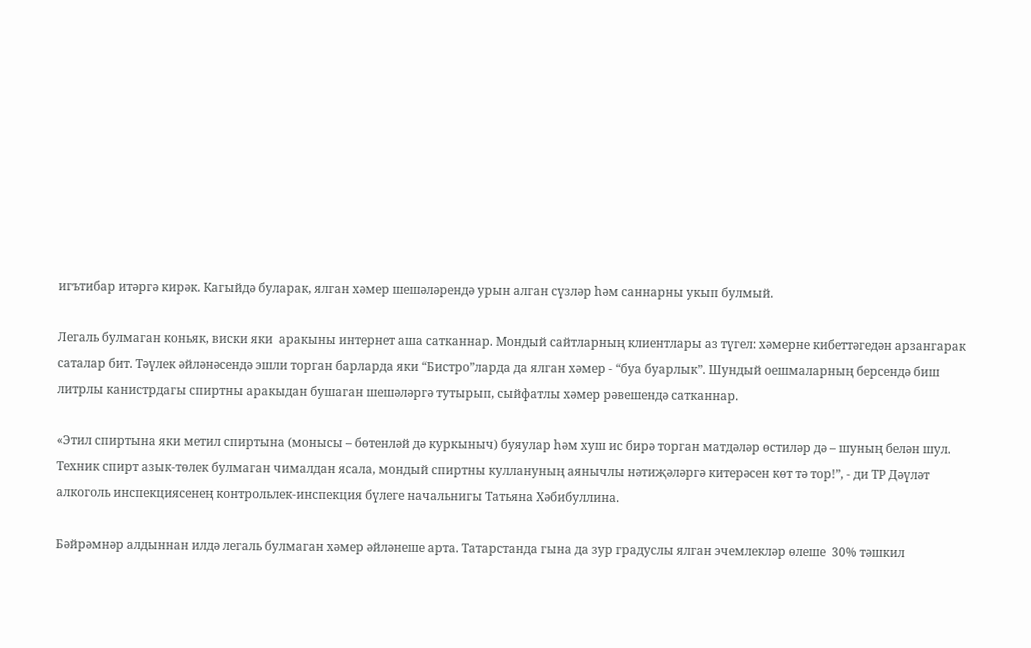игътибар итәргә кирәк. Кагыйдә буларак, ялган хәмер шешәләрендә урын алган сүзләр һәм саннарны укып булмый.

Легаль булмаган коньяк, виски яки  аракыны интернет аша сатканнар. Мондый сайтларның клиентлары аз түгел: хәмерне кибеттәгедән арзангарак саталар бит. Тәүлек әйләнәсендә эшли торган барларда яки “Бистро”ларда да ялган хәмер - “буа буарлык”. Шундый оешмаларның берсендә биш литрлы канистрдагы спиртны аракыдан бушаган шешәләргә тутырып, сыйфатлы хәмер рәвешендә сатканнар.

«Этил спиртына яки метил спиртына (монысы – бөтенләй дә куркыныч) буяулар һәм хуш ис бирә торган матдәләр өстиләр дә – шуның белән шул. Техник спирт азык-төлек булмаган чималдан ясала, мондый спиртны куллануның аянычлы нәтиҗәләргә китерәсен көт тә тор!”, - ди ТР Дәүләт алкоголь инспекциясенең контрольлек-инспекция бүлеге начальнигы Татьяна Хәбибуллина.

Бәйрәмнәр алдыннан илдә легаль булмаган хәмер әйләнеше арта. Татарстанда гына да зур градуслы ялган эчемлекләр өлеше  30% тәшкил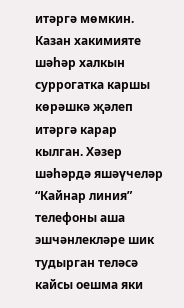итәргә мөмкин. Казан хакимияте шәһәр халкын суррогатка каршы көрәшкә җәлеп итәргә карар кылган. Хәзер шәһәрдә яшәүчеләр “Кайнар линия” телефоны аша эшчәнлекләре шик тудырган теләсә кайсы оешма яки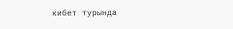кибет турында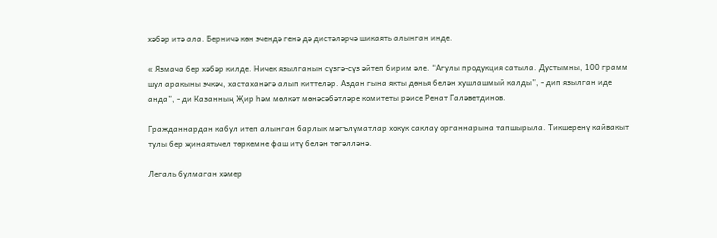хәбәр итә ала. Берничә көн эчендә генә дә дистәләрчә шикаять алынган инде.

« Язмача бер хәбәр килде. Ничек язылганын сүзгә-сүз әйтеп бирим әле. “Агулы продукция сатыла. Дустымны, 100 грамм  шул аракыны эчкәч, хастаханәгә алып киттеләр. Аздан гына якты дөнья белән хушлашмый калды”, - дип язылган иде анда”, - ди Казанның Җир һәм мөлкәт мөнәсәбәтләре комитеты рәисе Ренат Галәветдинов.

Гражданнардан кабул итеп алынган барлык мәгълүматлар хокук саклау органнарына тапшырыла. Тикшеренү кайвакыт тулы бер җинаятьчел төркемне фаш итү белән төгәлләнә.

Легаль булмаган хәмер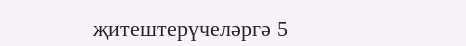җитештерүчеләргә 5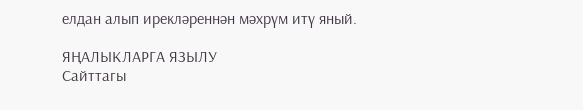елдан алып ирекләреннән мәхрүм итү яный.

ЯҢАЛЫКЛАРГА ЯЗЫЛУ
Сайттагы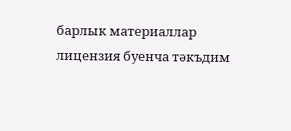барлык материаллар лицензия буенча тәкъдим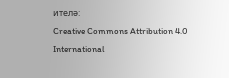ителә:
Creative Commons Attribution 4.0 International